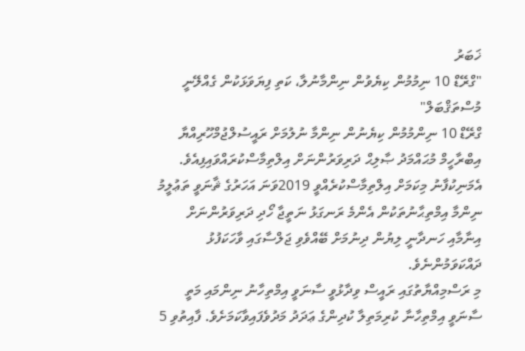ޚަބަރު
"ގްރޭޑް 10 ނިމުމުން ކިޔެވުން ނިންމާނުލާ، ކަތި ފިޔަވަޅަކުން ގެއްލޭނީ މުސްތަޤްބަލް"
ގްރޭޑް 10 ނިންމުމުން ކިޔެނުން ނިންމާ ނުލުމަށް ރައީސުލްޖުމްހޫރިއްޔާ އިބްރާހީމް މުޙައްމަދު ޞާލިޙް ދަރިވަރުންނަށް އިލްތިމާސްކުރައްވައިފިއެވެ. އެމަނިކުފާނު މިކަމަށް އިލްތިމާސްކުރެއްވީ 2019ވަނަ އަހަރުގެ ޘާނަވީ ތަޢުލީމު ނިންމާ އިމްތިޙާނުތަކުން އެންމެ ރަނގަޅު ނަތީޖާ ހޯދި ދަރިވަރުންނަށް އިނާމާއި ހަނދާނީ ލިޔުން ދިނުމަށް ބޭއްވެވި ޖަލްސާގައި ވާހަކަފުޅު ދައްކަވަމުންނެވެ.
މި ރަސްމިއްޔާތުގައި ރައީސް ވިދާޅުވީ ސާނަވީ އިމްތިހާނު ނިންމައި މަތީ ސާނަވީ އިމްތިހާނާ ކުރިމަތިލާ ކުދިންގެ ޢަދަދު މަދުވެފައިވާކަމަށެވެ. ފާއިތުވި 5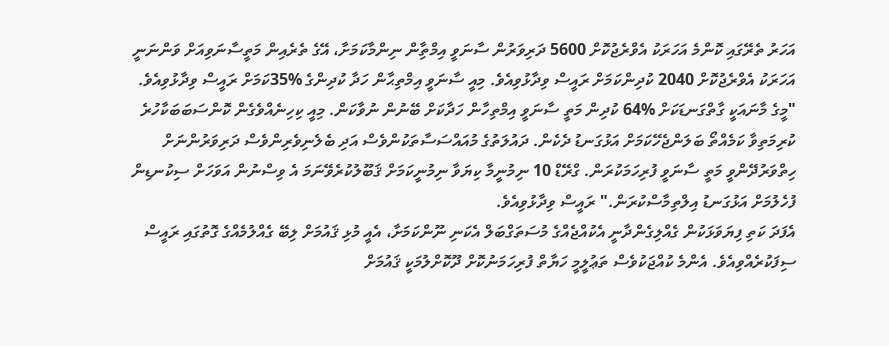އަހަރު ތެރޭގައި ކޮންމެ އަހަރަކު އެވްރެޖުކޮށް 5600 ދަރިވަރުން ސާނަވީ އިމްތިާން ނިންމާކަމަށާ، އޭގެ ތެރެއިން މަތީސާނަވިއަށް ވަންނަނީ އަހަރަކު އެވްރެޖުކޮށް 2040 ކުދިންކަމަށް ރައީސް ވިދާޅުވިއެވެ. މިއީ ސާނަވީ އިމްތިޙާން ހަދާ ކުދިންގެ %35ކަމަށް ރައީސް ވިދާޅުވިއެވެ.
"މީގެ މާނައަކީ ގާތްގަނޑަކަށް %64 ކުދިން މަތީ ސާނަވީ އިމްތިހާން ހަދާކަށް ބޭނުން ނުވާކަން. މިއީ ކިހިނެއްވެގެން ކޮންސަބަބަކާހުރެ ކުރިމަތިވާ ކަމެއްތޯ ބަލަންޖެހޭކަމަށް އަޅުގަނޑު ދެކެން. ދައުލަތުގެ މުއައްސަސާތަކުންވެސް އަދި ބެލެނިވެރިންވެސް ދަރިވަރުންނަށް ހިތްވަރުދޭންވީ މަތީ ސާނަވީ ފުރިހަމަކުރަން. ގްރޭޑް 10 ނިމުނީމާ ކިޔަވާ ނިމުނީކަމަށް ޤަބޫލުކުރެވޭނަމަ އެ ވިސްނުން އަވަހަށް ސިކުނޑިން ފުހެލުމަށް އަޅުގަނޑު އިލްތިމާސްކުރަން." ރައީސް ވިދާޅުވިއެވެ.
އެފަދަ ކަތި ފިޔަވަޅަކުން ގެއްލިގެންދާނީ އެކުއްޖެއްގެ މުސަތަގްބަލް އެކަނި ނޫންކަމަށާ، އެއީ މުޅި ޤައުމަށް ލިބޭ ގެއްލުމެއްގެ ގޮތުގައި ރައީސް ސިފަކުރެއްވިއެވެ. އެންމެ ކުއްޖަކުވެސް ތަޢުލީމީ ހަޔާތް ފުރިހަމަނުކޮށް ދޫކޮށްލުމަކީ ޤައުމަށް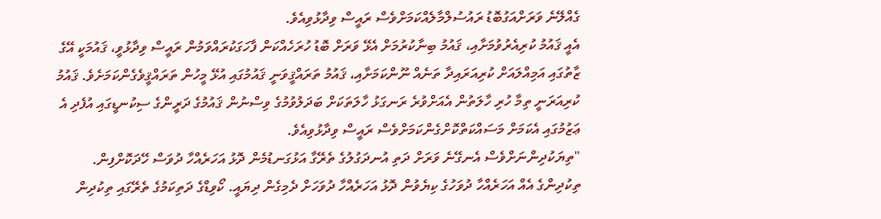ގެއްލޭނެ ވަރަށްއަގުބޮޑު ރައުސުލްމާލެއްކަމަށްވެސް ރައީސް ވިދާޅުވިއެވެ.
އެއީ ޤައުމު ކުރިއެރުވުމަށާއި، ޤައުމު ބިނާކުރުމަށް އެޅޭ ވަރަށް ބޮޑު ހުރަހެއްކަން ފާހަގަކުރައްވަމުން ރައީސް ވިދާޅުވީ، ޤައުމަކީ އޭގެ ޒާތުގައި އަމިއްލައަށް ކުރިއަރައިދާ ތަނެއް ނޫންކަމަށާއި، ޤައުމު ތަރައްޤީވަނީ ޤައުމުގައި އުޅޭ މީހުން ތަރައްޤީވެގެންކަމަށެވެ. ޤައުމު ކުރިއަރަނީ ތިމާ ހުރި ހާލަތުން އެއަށްވުރެ ރަނގަޅު ހާލަތަކަށް ބަދަލުވުމުގެ ވިސްނުން ޤައުމުގެ ދަރީންގެ ސިކުނޑީގައި އުފެދި އެ ޢަޒުމުގައި އެކަމަށް މަސައްކަތްކޮށްގެންކަމަށްވެސް ރައީސް ވިދާޅުވިއެވެ.
"ތިޔަކުދިންނަށްވެސް އެނގޭނެ ވަރަށް ދަތި އުނދަގުލުގެ ތެރޭގާ އަޅުގަނޑުމެން ދޮޅު އަހަރެއްހާ ދުވަސް ހޭދަކޮށްފިން. ތިކުދިންގެ އެއް އަހަރެއްހާ ދުވަހުގެ ކިޔެވުން ދޮޅު އަހަރެއްހާ ދުވަހަށް ދެމިގެން ދިޔައީ. ކޯވިޑްގެ ދަތިކަމުގެ ތެރޭގައި ތިކުދިން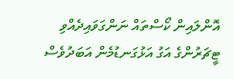އޮންލައިން ކޯސްތައް ނަންގަވައިދެއްވި ޓީޗަރުންގެ އަގު އަޅުގަނޑުމެން އަބަދުވެސް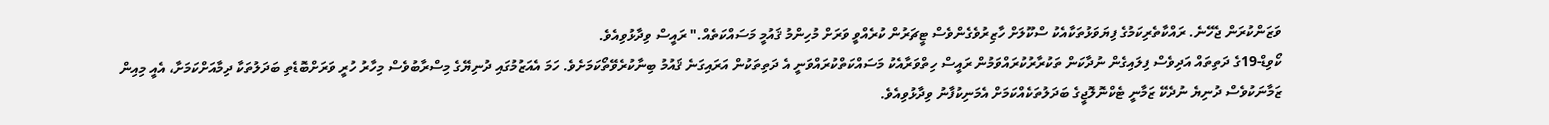ވަޒަންކުރަން ޖެހޭނެ. ރައްކާތެރިކަމުގެ ފިޔަވަޅުތަކާއެކު ސްކޫލަށް ހާޒިރުވެގެންވެސް ޓީޗަރުން ކުރެއްވީ ވަރަށް މުހިންމު ޤައުމީ މަސައްކަތެއް." ރައީސް ވިދާޅުވިއެވެ.
ކޯވިޑް-19ގެ ދަތިތައް އަދިވެސް ފިލައިގެން ނުދާކަން ތަކުރާރުކުރައްވަމުން ރައީސް ހިތްވަރާއެކު މަސައްކަތްކުރައްވަނީ އެ ދަތިތަކުން އަރައިގަނެ ޤައުމު ބިނާކުރެވޭތޯކަމަށެވެ. ހަމަ އެއަޒުމުގައި ދުނިޔޭގެ މިސްރާބުވެސް މިހާރު ހުރީ ވަރަށްބޮޑެތި ބަދަލުތަކާ ދިމާއަށްކަމަށާ، އެއީ މިއިން ޒަމާނަކުވެސް ދުނިޔެ ނުދެކޭ ޒަމާނީ ޓެކްނޮލޮޖީގެ ބަދަލުތަކެއްކަމަށް އެމަނިކުފާނު ވިދާޅުވިއެވެ.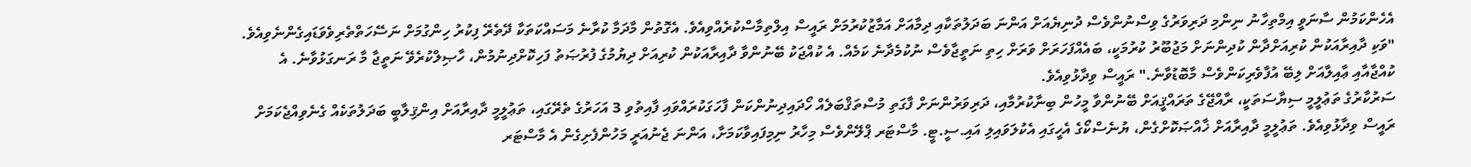އެހެންކަމުން ސާނަވީ އިމްތިހާނު ނިންމި ދަރިވަރުގެ ވިސްނުންވެސް ދުނިޔެއަށް އަންނަ ބަދަލުތަކާއި ދިމާއަށް އަމާޒުކުރުމަށް ރައީސް އިލްތިމާސްކުރެއްވިއެވެ. އެގޮތުން މާދަމާ ކުރާނެ މަސައްކަތަކާ ދޭތެރޭ ފިކުރު ހިންގުމަށް ނަސޭހަތްތެރިވެވަޑައިގެންނެވިއެވެ.
"ވަކި ދާއިރާއަކުން ކުރިއަށްދާން ކުދިންނަށް މަޖުބޫރު ކުރުމަކީ، ބައެއްފަހަރަށް ވަރަށް ހިތި ނަތީޖާވެސް ނުކުމެދާނެ ކަމެއް. އެ ކުއްޖަކު ބޭނުންވާ ދާއިރާއަކުން ކުރިއަށް ދިޔުމުގެ ފުރުޞަތު ފަހިކޮށްދިނުމުން، ހާޞިލްކުރެވޭ ނަތީޖާ މާ ރަނގަޅުވާނެ. އެ ކުއްޖާއާއި ޢާއިލާއަށް ލިބޭ އުފާވެރިކަންވެސް މާބޮޑުވާނެ." ރައީސް ވިދާޅުވިއެވެ.
ސަރުކާރުގެ ތަޢުލީމީ ސިޔާސަތަކީ، ރާއްޖޭގެ ތަރައްޤީއަށް ބޭނުންވާ މީހުން ބިނާކުރުމާއި، ދަރިވަރުންނަށް ފާގަތި މުސްތަޤްބަލެއް ހޯދައިދިނުންކަން ފާހަގަކުރައްވައި ފާއިތުވި 3 އަހަރުގެ ތެރޭގައި، ތަޢުލީމީ ދާއިރާއަށް އިންޤިލާބީ ބަދަލުތަކެއް ގެނެވިއްޖެކަމަށް ރައީސް ވިދާޅުވިއެވެ. ތަޢުލީމީ ދާއިރާއަށް ޚާއްޞަކޮށްގެން، ޔުނެސްކޯގެ އެހީގައި އެކުލަވައިލި އައި.ސީ.ޓީ. މާސްޓަރ ޕްލޭންވެސް މިހާރު ނިމިފައިވާކަމަށާ، އަންނަ ޖެނުއަރީ މަހުންފެށިގެން އެ މާސްޓަރ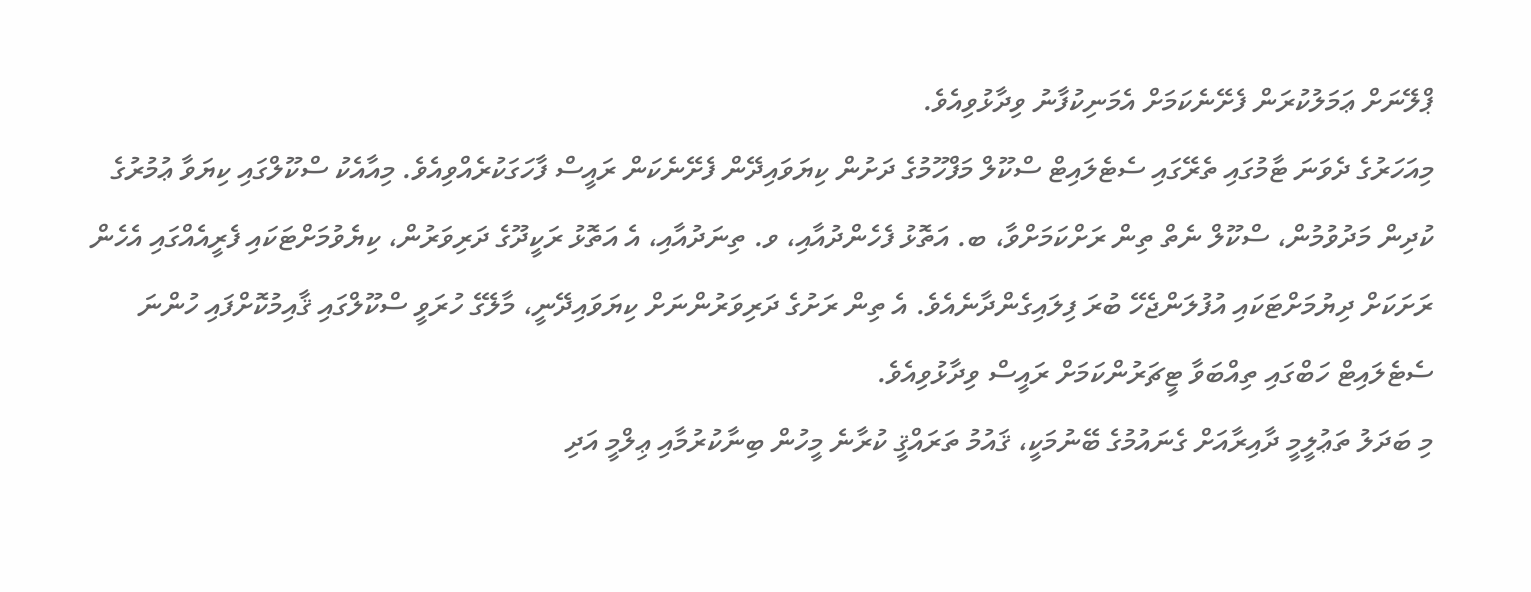ޕްލޭނަށް ޢަމަލުކުރަން ފެށޭނެކަމަށް އެމަނިކުފާނު ވިދާޅުވިއެވެ.
މިއަހަރުގެ ދެވަނަ ޓާމުގައި ތެރޭގައި ސެޓެލައިޓް ސްކޫލް މަފްހޫމުގެ ދަށުން ކިޔަވައިދޭން ފެށޭނެކަން ރައީސް ފާހަގަކުރެއްވިއެވެ. މިއާއެކު ސްކޫލްގައި ކިޔަވާ ޢުމުރުގެ ކުދިން މަދުވުމުން، ސްކޫލް ނެތް ތިން ރަށްކަމަށްވާ، ބ. އަތޮޅު ފެހެންދުއާއި، ވ. ތިނަދުއާއި، އެ އަތޮޅު ރަކީދޫގެ ދަރިވަރުން، ކިޔެވުމަށްޓަކައި ފެރީއެއްގައި އެހެން ރަށަކަށް ދިޔުމަށްޓަކައި އުފުލަންޖެހޭ ބުރަ ފިލައިގެންދާނެއެވެ. އެ ތިން ރަށުގެ ދަރިވަރުންނަށް ކިޔަވައިދޭނީ، މާލޭގެ ހުރަވީ ސްކޫލްގައި ޤާއިމުކޮށްފައި ހުންނަ ސެޓެލައިޓް ހަބްގައި ތިއްބަވާ ޓީޗަރުންކަމަށް ރައީސް ވިދާޅުވިއެވެ.
މި ބަދަލު ތަޢުލީމީ ދާއިރާއަށް ގެނައުމުގެ ބޭނުމަކީ، ޤައުމު ތަރައްޤީ ކުރާނެ މީހުން ބިނާކުރުމާއި ޢިލްމީ އަދި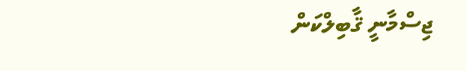ޖިސްމާނީ ޤާބިލްކަން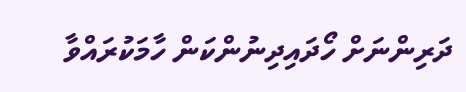ދަރިންނަށް ހޯދައިދިނުންކަން ހާމަކުރައްވާ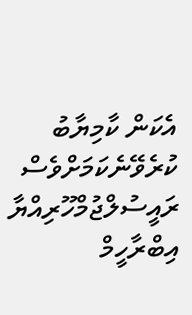އެކަން ކާމިޔާބު ކުރެވޭނެކަމަށްވެސް ރައީސުލްޖުމްހޫރިއްޔާ އިބްރާހީމް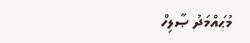މުޙައްމަދު ޞާލިހް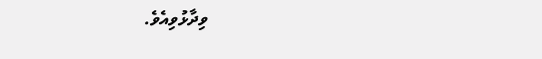ވިދާޅުވިއެވެ.